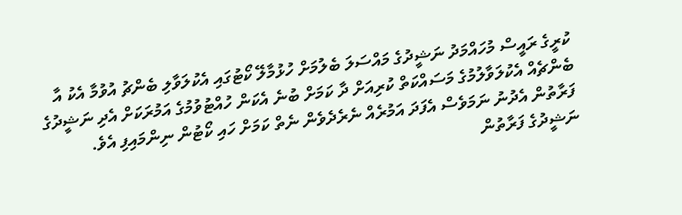ކުރީގެ ރައީސް މުހައްމަދު ނަޝީދުގެ މައްސަލަ ބެލުމަށް ހުޅުމާލޭ ކޯޓުގައި އެކުލަވާލި ބެންޗު އުވުމާ އެކު އާ ބެންޗެއް އެކުލަވާލުމުގެ މަސައްކަތް ކުރިއަށް ދާ ކަމަށް ބުނެ އެކަން ހުއްޓުވުމުގެ އަމުރަކަށް އެދި ނަޝީދުގެ ފަރާތުން އެދުނު ނަމަވެސް އެފަދަ އަމުރެއް ނެރެދެވެން ނެތް ކަމަށް ހައި ކޯޓުން ނިންމައިފި އެވެ.
ނަޝީދުގެ ފަރާތުން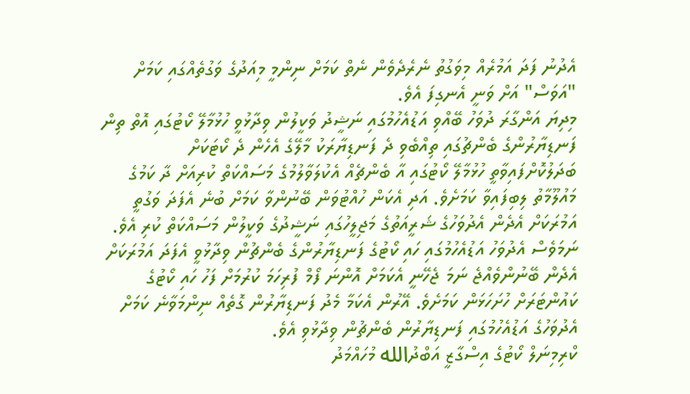އެދުނު ފަދަ އަމުރެއް މިވަގުތު ނެރެދެވެން ނެތް ކަމަށް ނިންމީ މިއަދުގެ ވަގުތެއްގައި ކަމަށް "އަވަސް" އަށް ވަނީ އެނގިފަ އެވެ.
މިދިޔަ އަންގާރަ ދުވަހު ބޭއްވި އަޑުއެހުމުގައި ނަޝީދު ވަކީލުން ވިދާޅުވީ ހުޅުމާލޭ ކޯޓުގައި އޮތް ތިން ފަނޑިޔާރުންގެ ބެންޗުގައި ތިއްބެވި ދެ ފަނޑިޔާރަކު މާލޭގެ އެހެން ދެ ކޯޓަކަށް ބަދަލުކޮށްފައިވާތީ ހުޅުމާލޭ ކޯޓުގައި އާ ބެންޗެއް އެކުލަވާލުމުގެ މަސައްކަތް ކުރިއަށް ދާ ކަމުގެ މައުލޫމާތު ލިބިފައިވާ ކަމަށެވެ. އަދި އެކަން ހުއްޓުވަން ބޭނުންވާ ކަމަށް ބުނެ އެފަދަ ވަގުތީ އަމުރަކަށް އެދެން އެދުވަހުގެ ޝަރީއަތުގެ މަޖިލީހުގައި ނަޝީދުގެ ވަކީލުން މަސައްކަތް ކުރި އެވެ.
ނަމަވެސް އެދުވަހު އަޑުއެހުމުގައި ހައި ކޯޓުގެ ފަނޑިޔާރުންގެ ބެންޗުން ވިދާޅުވީ އެފަދަ އަމުރަކަށް އެދެން ބޭނުންވެއްޖެ ނަމަ ޖެހޭނީ އެކަމަށް އޮންނަ ފޯމް ފުރިހަމަ ކުރުމަށް ފަހު ހައި ކޯޓުގެ ކައުންޓަރަށް ހުށަހަޅަން ކަމަށެވެ. އޭރުން އެކަމާ މެދު ފަނޑިޔާރުން ގޮތެއް ނިންމަވާނެ ކަމަށް އެދުވަހުގެ އަޑުއެހުމުގައި ފަނޑިޔާރުން ބެންޗުން ވިދާޅުވި އެވެ.
ކްރިމިނަލް ކޯޓުގެ އިސްގާޒީ އަބްދުالله މުހައްމަދު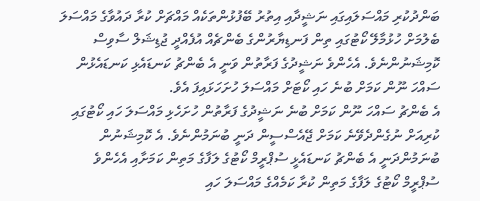ބަންދުކުރި މައްސަލައިގައި ނަޝީދާއި އިތުރު ބޭފުޅުންތަކެއް މައްޗަށް ކުރާ ދައުވާގެ މައްސަލަ ބެލުމަށް ހުޅުމާލޭ ކޯޓުގައި ތިން ފަނޑިޔާރުންގެ ބެންޗެއް އުފެއްދީ ޖުޑިޝަލް ސާވިސް ކޮމިޝަނުންނެވެ. އެހެންވެ ނަޝީދުގެ ފަރާތުން ވަނީ އެ ބެންޗު ކަނޑައެޅި ކަނޑައެޅުން ސައްހަ ނޫން ކަމަށް ބުނެ ހައި ކޯޓަށް މައްސަލަ ހުށަހަޅައިފަ އެވެ.
އެ ބެންޗު ސައްހަ ނޫން ކަމަށް ބުނެ ނަޝީދުގެ ފަރާތުން ހުށަހެޅި މައްސަލަ ހައި ކޯޓުގައި ކުރިއަށް ނުގެންދެވޭނެ ކަމަށް ޖޭއެސްސީން ދަނީ ބުނަމުންނެވެ. އެ ކޮމިޝަނުން ބުނަމުންދަނީ އެ ބެންޗު ކަނޑައެޅީ ސުޕްރީމް ކޯޓުގެ ލަފާގެ މަތިން ކަމަށާއި އެހެންވެ ސުޕްރީމް ކޯޓުގެ ލަފާގެ މަތިން ކުރާ ކަމެއްގެ މައްސަލަ ހައި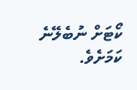ކޯޓަށް ނުބެލޭނެ ކަމަށެވެ.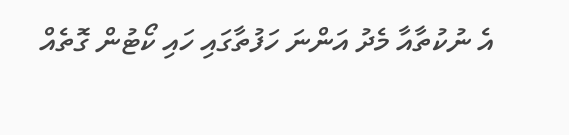އެ ނުކުތާއާ މެދު އަންނަ ހަފުތާގައި ހައި ކޯޓުން ގޮތެއް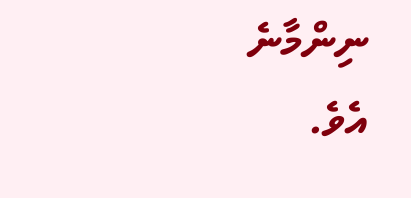ނިންމާނެ އެވެ.